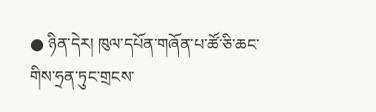● ཉིན་དེར། ཁུལ་དཔོན་གཞོན་པ་ཚོ་ཅི་ཆང་གིས་ཧྲན་ཏུང་གྲངས་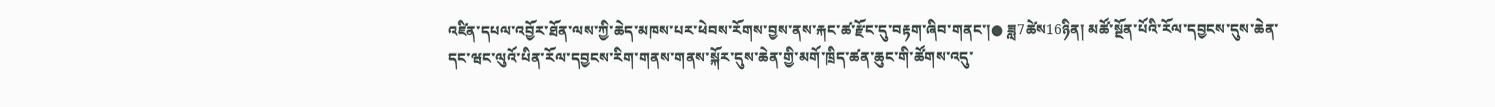འཛིན་དཔལ་འབྱོར་ཐོན་ལས་ཀྱི་ཆེད་མཁས་པར་ཕེབས་རོགས་བྱས་ནས་རྐང་ཚ་རྫོང་དུ་བརྟག་ཞིབ་གནང་།● ཟླ7ཚེས16ཉིན། མཚོ་སྔོན་པོའི་རོལ་དབྱངས་དུས་ཆེན་དང་ཝང་ལུའོ་པིན་རོལ་དབྱངས་རིག་གནས་གནས་སྐོར་དུས་ཆེན་གྱི་མགོ་ཁྲིད་ཚན་ཆུང་གི་ཚོགས་འདུ་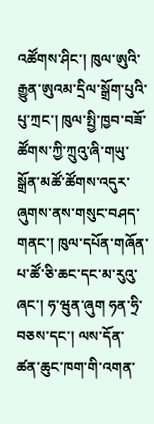འཚོགས་ཤིང་། ཁུལ་ཨུའི་རྒྱུན་ཨུའམ་དྲིལ་སྒྲོག་པུའི་པུ་ཀྲང་། ཁུལ་སྤྱི་ཁྱབ་བཟོ་ཚོགས་ཀྱི་ཀྲུའུ་ཞི་གཡུ་སྒྲོན་མཚོ་ཚོགས་འདུར་ཞུགས་ནས་གསུང་བཤད་གནང་། ཁུལ་དཔོན་གཞོན་པ་ཚོ་ཅི་ཆང་དང་མ་རུའུ་ཞང་། ཧ་ཝུན་ཞུག ཧན་ཧྲི་བཅས་དང་། ལས་དོན་ཚན་ཆུང་ཁག་གི་འགན་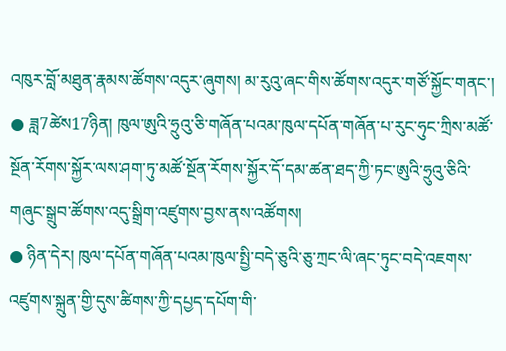འཁུར་བློ་མཐུན་རྣམས་ཚོགས་འདུར་ཞུགས། མ་རུའུ་ཞང་གིས་ཚོགས་འདུར་གཙོ་སྐྱོང་གནང་།
● ཟླ7ཚེས17ཉིན། ཁུལ་ཨུའི་ཧྲུའུ་ཅི་གཞོན་པའམ་ཁུལ་དཔོན་གཞོན་པ་རུང་ཧུང་ཀྲིས་མཚོ་སྔོན་རོགས་སྐྱོར་ལས་ཤག་ཏུ་མཚོ་སྔོན་རོགས་སྐྱོར་དོ་དམ་ཚན་ཐད་ཀྱི་ཏང་ཨུའི་ཧྲུའུ་ཅིའི་གཞུང་སྒྲུབ་ཚོགས་འདུ་སྒྲིག་འཛུགས་བྱས་ནས་འཚོགས།
● ཉིན་དེར། ཁུལ་དཔོན་གཞོན་པའམ་ཁུལ་སྤྱི་བདེ་ཅུའི་ཅུ་ཀྲང་ལི་ཞང་ཏུང་བདེ་འཇགས་འཛུགས་སྐྲུན་གྱི་དུས་ཚིགས་ཀྱི་དཔྱད་དཔོག་གི་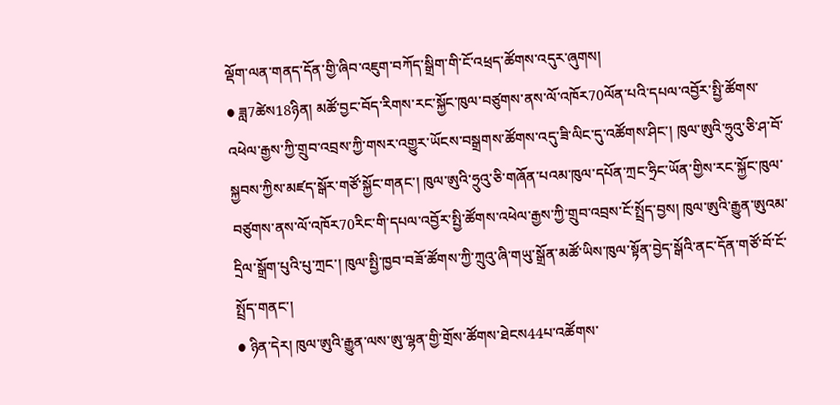ལྡོག་ལན་གནད་དོན་གྱི་ཞིབ་འཇུག་བཀོད་སྒྲིག་གི་ངོ་འཕྲད་ཚོགས་འདུར་ཞུགས།
● ཟླ7ཚེས18ཉིན། མཚོ་བྱང་བོད་རིགས་རང་སྐྱོང་ཁུལ་བཙུགས་ནས་ལོ་འཁོར70ལོན་པའི་དཔལ་འབྱོར་སྤྱི་ཚོགས་འཕེལ་རྒྱས་ཀྱི་གྲུབ་འབྲས་ཀྱི་གསར་འགྱུར་ཡོངས་བསྒྲགས་ཚོགས་འདུ་ཟི་ལིང་དུ་འཚོགས་ཤིང་། ཁུལ་ཨུའི་ཧྲུའུ་ཅི་ཤ་བོ་སྐྱབས་ཀྱིས་མཛད་སྒོར་གཙོ་སྐྱོང་གནང་། ཁུལ་ཨུའི་ཧྲུའུ་ཅི་གཞོན་པའམ་ཁུལ་དཔོན་ཀྲང་ཧྲིང་ཡོན་གྱིས་རང་སྐྱོང་ཁུལ་བཙུགས་ནས་ལོ་འཁོར70རིང་གི་དཔལ་འབྱོར་སྤྱི་ཚོགས་འཕེལ་རྒྱས་ཀྱི་གྲུབ་འབྲས་ངོ་སྤྲོད་བྱས། ཁུལ་ཨུའི་རྒྱུན་ཨུའམ་དྲིལ་སྒྲོག་པུའི་པུ་ཀྲང་། ཁུལ་སྤྱི་ཁྱབ་བཟོ་ཚོགས་ཀྱི་ཀྲུའུ་ཞི་གཡུ་སྒྲོན་མཚོ་ཡིས་ཁུལ་སྟོན་བྱེད་སྒོའི་ནང་དོན་གཙོ་བོ་ངོ་སྤྲོད་གནང་།
● ཉིན་དེར། ཁུལ་ཨུའི་རྒྱུན་ལས་ཨུ་ལྷན་གྱི་གྲོས་ཚོགས་ཐེངས44པ་འཚོགས་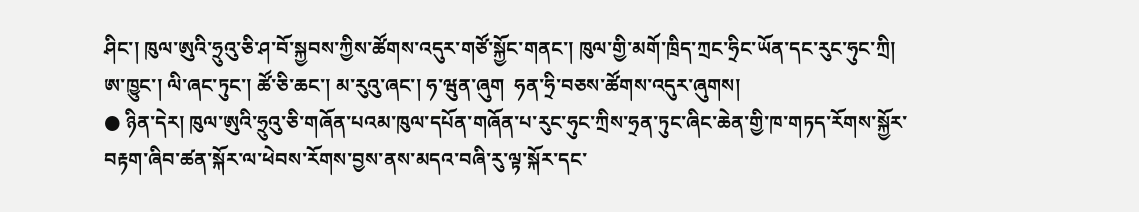ཤིང་། ཁུལ་ཨུའི་ཧྲུའུ་ཅི་ཤ་བོ་སྐྱབས་ཀྱིས་ཚོགས་འདུར་གཙོ་སྐྱོང་གནང་། ཁུལ་གྱི་མགོ་ཁྲིད་ཀྲང་ཧྲིང་ཡོན་དང་རུང་ཧུང་ཀྲི། ཨ་ཁྱུང་། ལི་ཞང་ཏུང་། ཚོ་ཅི་ཆང་། མ་རུའུ་ཞང་། ཧ་ཝུན་ཞུག  ཧན་ཧྲི་བཅས་ཚོགས་འདུར་ཞུགས།
● ཉིན་དེར། ཁུལ་ཨུའི་ཧྲུའུ་ཅི་གཞོན་པའམ་ཁུལ་དཔོན་གཞོན་པ་རུང་ཧུང་ཀྲིས་ཧྲན་ཏུང་ཞིང་ཆེན་གྱི་ཁ་གཏད་རོགས་སྐྱོར་བརྟག་ཞིབ་ཚན་སྐོར་ལ་ཕེབས་རོགས་བྱས་ནས་མདའ་བཞི་རུ་ལྟ་སྐོར་དང་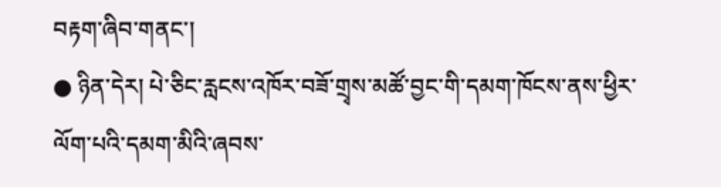བརྟག་ཞིབ་གནང་།
● ཉིན་དེར། པེ་ཅིང་རླངས་འཁོར་བཟོ་གྲྭས་མཚོ་བྱང་གི་དམག་ཁོངས་ནས་ཕྱིར་ལོག་པའི་དམག་མིའི་ཞབས་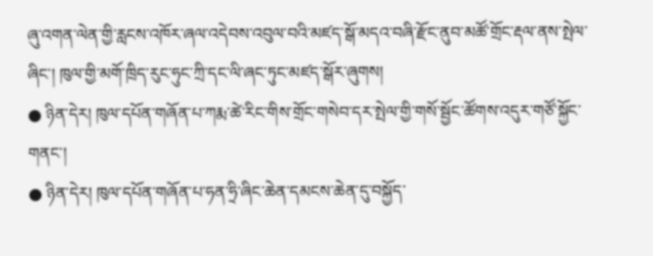ཞུ་འགན་ལེན་གྱི་རླངས་འཁོར་ཞལ་འདེབས་འབུལ་བའི་མཛད་སྒོ་མདའ་བཞི་རྫོང་ནུབ་མཚོ་གྲོང་རྡལ་ནས་སྤེལ་ཞིང་། ཁུལ་གྱི་མགོ་ཁྲིད་རུང་ཧུང་ཀྲི་དང་ལི་ཞང་ཏུང་མཛད་སྒོར་ཞུགས།
● ཉིན་དེར། ཁུལ་དཔོན་གཞོན་པ་ཀརྨ་ཚེ་རིང་གིས་གྲོང་གསེབ་དར་སྤེལ་གྱི་གསོ་སྦྱོང་ཚོགས་འདུར་གཙོ་སྐྱོང་གནང་།
● ཉིན་དེར། ཁུལ་དཔོན་གཞོན་པ་ཧན་ཧྲི་ཞིང་ཆེན་དམངས་ཆེན་དུ་བསྐྱོད་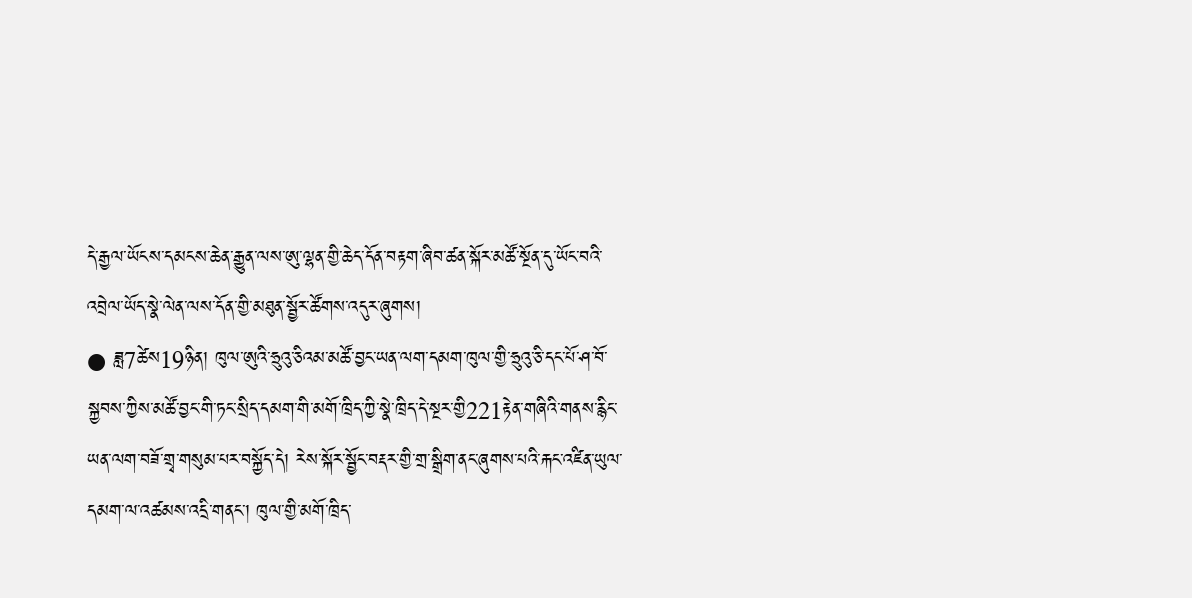དེ་རྒྱལ་ཡོངས་དམངས་ཆེན་རྒྱུན་ལས་ཨུ་ལྷན་གྱི་ཆེད་དོན་བརྟག་ཞིབ་ཚན་སྐོར་མཚོ་སྔོན་དུ་ཡོང་བའི་འབྲེལ་ཡོད་སྣེ་ལེན་ལས་དོན་གྱི་མཐུན་སྦྱོར་ཚོགས་འདུར་ཞུགས།
● ཟླ7ཚེས19ཉིན། ཁུལ་ཨུའི་ཧྲུའུ་ཅིའམ་མཚོ་བྱང་ཡན་ལག་དམག་ཁུལ་གྱི་ཧྲུའུ་ཅི་དང་པོ་ཤ་བོ་སྐྱབས་ཀྱིས་མཚོ་བྱང་གི་ཏང་སྲིད་དམག་གི་མགོ་ཁྲིད་ཀྱི་སྣེ་ཁྲིད་དེ་སྔར་གྱི221རྟེན་གཞིའི་གནས་རྙིང་ཡན་ལག་བཟོ་གྲྭ་གསུམ་པར་བསྐྱོད་དེ། རེས་སྐོར་སྦྱོང་བརྡར་གྱི་གྲ་སྒྲིག་ནང་ཞུགས་པའི་རྐང་འཛིན་ཡུལ་དམག་ལ་འཚམས་འདྲི་གནང་། ཁུལ་གྱི་མགོ་ཁྲིད་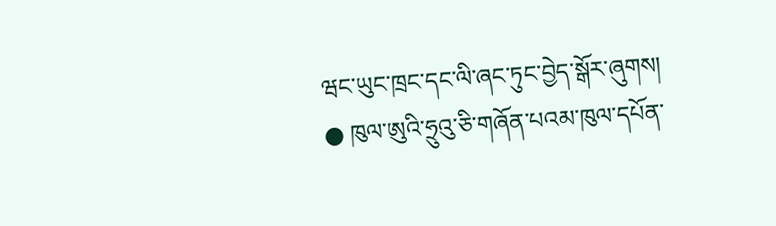ཝང་ཡུང་ཁྲང་དང་ལི་ཞང་ཏུང་བྱེད་སྒོར་ཞུགས།
● ཁུལ་ཨུའི་ཧྲུའུ་ཅི་གཞོན་པའམ་ཁུལ་དཔོན་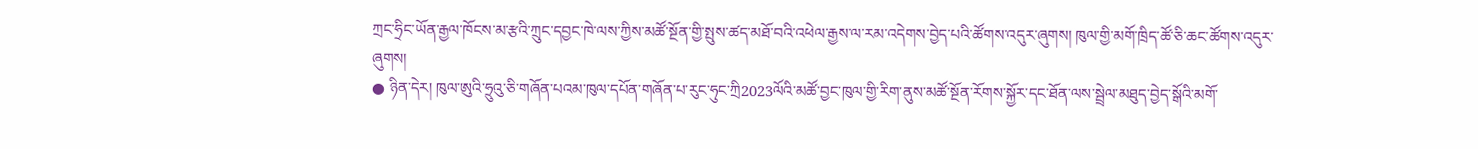ཀྲང་ཧྲིང་ཡོན་རྒྱལ་ཁོངས་མ་རྩའི་ཀྲུང་དབྱང་ཁེ་ལས་ཀྱིས་མཚོ་སྔོན་གྱི་སྤུས་ཚད་མཐོ་བའི་འཕེལ་རྒྱས་ལ་རམ་འདེགས་བྱེད་པའི་ཚོགས་འདུར་ཞུགས། ཁུལ་གྱི་མགོ་ཁྲིད་ཚོ་ཅི་ཆང་ཚོགས་འདུར་ཞུགས།
● ཉིན་དེར། ཁུལ་ཨུའི་ཧྲུའུ་ཅི་གཞོན་པའམ་ཁུལ་དཔོན་གཞོན་པ་རུང་ཧུང་ཀྲི2023ལོའི་མཚོ་བྱང་ཁུལ་གྱི་རིག་ནུས་མཚོ་སྔོན་རོགས་སྐྱོར་དང་ཐོན་ལས་སྦྲེལ་མཐུད་བྱེད་སྒོའི་མགོ་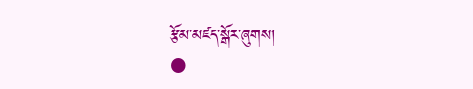རྩོམ་མཛད་སྒོར་ཞུགས།
●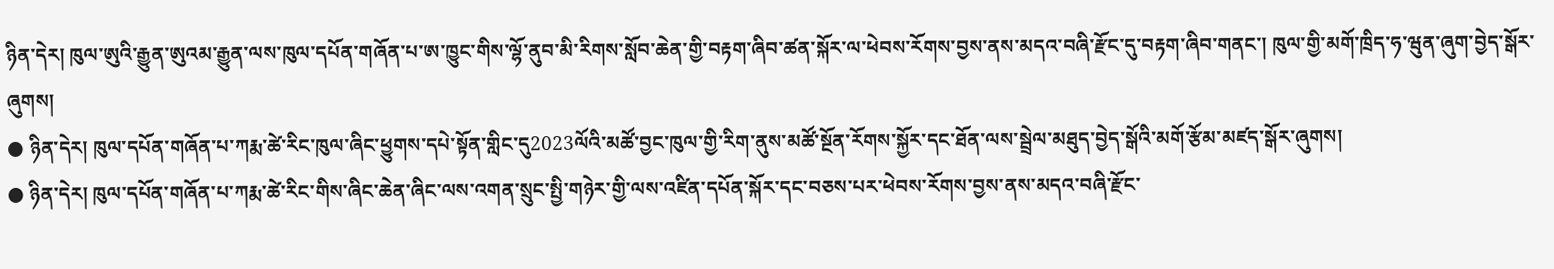ཉིན་དེར། ཁུལ་ཨུའི་རྒྱུན་ཨུའམ་རྒྱུན་ལས་ཁུལ་དཔོན་གཞོན་པ་ཨ་ཁྱུང་གིས་ལྷོ་ནུབ་མི་རིགས་སློབ་ཆེན་གྱི་བརྟག་ཞིབ་ཚན་སྐོར་ལ་ཕེབས་རོགས་བྱས་ནས་མདའ་བཞི་རྫོང་དུ་བརྟག་ཞིབ་གནང་། ཁུལ་གྱི་མགོ་ཁྲིད་ཧ་ཝུན་ཞུག་བྱེད་སྒོར་ཞུགས།
● ཉིན་དེར། ཁུལ་དཔོན་གཞོན་པ་ཀརྨ་ཚེ་རིང་ཁུལ་ཞིང་ཕྱུགས་དཔེ་སྟོན་གླིང་དུ2023ལོའི་མཚོ་བྱང་ཁུལ་གྱི་རིག་ནུས་མཚོ་སྔོན་རོགས་སྐྱོར་དང་ཐོན་ལས་སྦྲེལ་མཐུད་བྱེད་སྒོའི་མགོ་རྩོམ་མཛད་སྒོར་ཞུགས།
● ཉིན་དེར། ཁུལ་དཔོན་གཞོན་པ་ཀརྨ་ཚེ་རིང་གིས་ཞིང་ཆེན་ཞིང་ལས་འགན་སྲུང་སྤྱི་གཉེར་གྱི་ལས་འཛིན་དཔོན་སྐོར་དང་བཅས་པར་ཕེབས་རོགས་བྱས་ནས་མདའ་བཞི་རྫོང་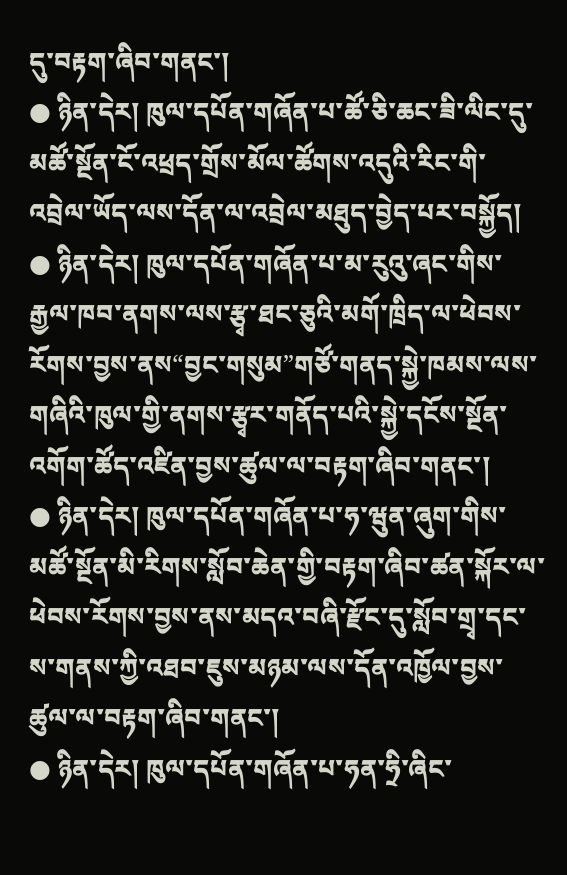དུ་བརྟག་ཞིབ་གནང་།
● ཉིན་དེར། ཁུལ་དཔོན་གཞོན་པ་ཚོ་ཅི་ཆང་ཟི་ལིང་དུ་མཚོ་སྔོན་ངོ་འཕྲད་གྲོས་མོལ་ཚོགས་འདུའི་རིང་གི་འབྲེལ་ཡོད་ལས་དོན་ལ་འབྲེལ་མཐུད་བྱེད་པར་བསྐྱོད།
● ཉིན་དེར། ཁུལ་དཔོན་གཞོན་པ་མ་རུའུ་ཞང་གིས་རྒྱལ་ཁབ་ནགས་ལས་རྩྭ་ཐང་ཅུའི་མགོ་ཁྲིད་ལ་ཕེབས་རོགས་བྱས་ནས“བྱང་གསུམ”གཙོ་གནད་སྐྱེ་ཁམས་ལས་གཞིའི་ཁུལ་གྱི་ནགས་རྩྭར་གནོད་པའི་སྐྱེ་དངོས་སྔོན་འགོག་ཚོད་འཛིན་བྱས་ཚུལ་ལ་བརྟག་ཞིབ་གནང་།
● ཉིན་དེར། ཁུལ་དཔོན་གཞོན་པ་ཧ་ཝུན་ཞུག་གིས་མཚོ་སྔོན་མི་རིགས་སློབ་ཆེན་གྱི་བརྟག་ཞིབ་ཚན་སྐོར་ལ་ཕེབས་རོགས་བྱས་ནས་མདའ་བཞི་རྫོང་དུ་སློབ་གྲྭ་དང་ས་གནས་ཀྱི་འཐབ་ཇུས་མཉམ་ལས་དོན་འཁྱོལ་བྱས་ཚུལ་ལ་བརྟག་ཞིབ་གནང་།
● ཉིན་དེར། ཁུལ་དཔོན་གཞོན་པ་ཧན་ཧྲི་ཞིང་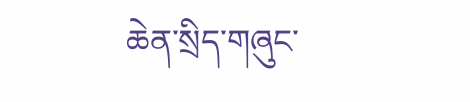ཆེན་སྲིད་གཞུང་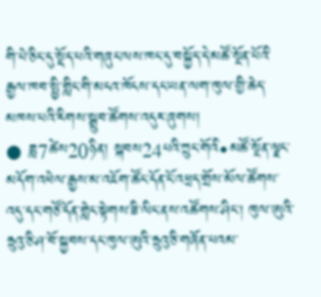གི་པེ་ཅིང་དུ་སྡོད་པའི་གཞུང་ལས་ཁང་དུ་བསྐྱོད་དེ་མཚོ་སྔོན་པོའི་རྒྱལ་ཁབ་སྤྱི་གླིང་གི་མངའ་ཁོངས་དང་ཡན་ལག་ཁུལ་གྱི་ཆེད་མཁས་པའི་རིགས་སྒྲུབ་ཚོགས་འདུར་ཞུགས།
● ཟླ7ཚེས20ཉིན། སྐབས24པའི་ཀྲུང་གོའི•མཚོ་སྔོན་ལྗང་མདོག་འཕེལ་རྒྱས་མ་འཇོག་ཚོང་དོན་ངོ་འཕྲད་གྲོས་མོལ་ཚོགས་འདུ་དང་གཙོ་དོན་གླེང་སྟེགས་ཟི་ལིང་ནས་འཚོགས་ཤིང་། ཁུལ་ཨུའི་ཧྲུའུ་ཅི་ཤ་བོ་སྐྱབས་དང་ཁུལ་ཨུའི་ཧྲུའུ་ཅི་གཞོན་པའམ་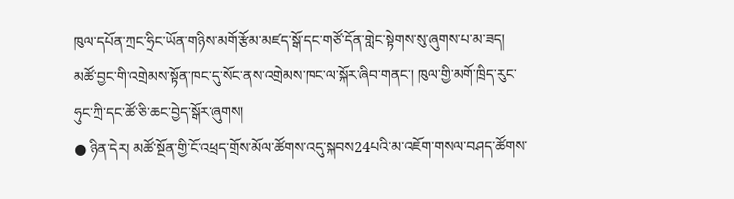ཁུལ་དཔོན་ཀྲང་ཧྲིང་ཡོན་གཉིས་མགོ་རྩོམ་མཛད་སྒོ་དང་གཙོ་དོན་གླེང་སྟེགས་སུ་ཞུགས་པ་མ་ཟད། མཚོ་བྱང་གི་འགྲེམས་སྟོན་ཁང་དུ་སོང་ནས་འགྲེམས་ཁང་ལ་སྐོར་ཞིབ་གནང་། ཁུལ་གྱི་མགོ་ཁྲིད་རུང་ཧུང་ཀྲི་དང་ཚོ་ཅི་ཆང་བྱེད་སྒོར་ཞུགས།
● ཉིན་དེར། མཚོ་སྔོན་གྱི་ངོ་འཕྲད་གྲོས་མོལ་ཚོགས་འདུ་སྐབས24པའི་མ་འཇོག་གསལ་བཤད་ཚོགས་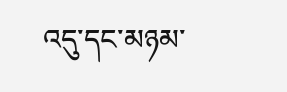འདུ་དང་མཉམ་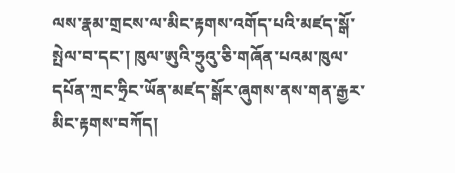ལས་རྣམ་གྲངས་ལ་མིང་རྟགས་འགོད་པའི་མཛད་སྒོ་སྤེལ་བ་དང་། ཁུལ་ཨུའི་ཧྲུའུ་ཅི་གཞོན་པའམ་ཁུལ་དཔོན་ཀྲང་ཧྲིང་ཡོན་མཛད་སྒོར་ཞུགས་ནས་གན་རྒྱར་མིང་རྟགས་བཀོད།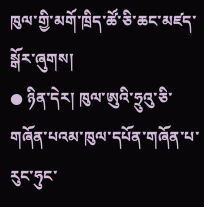ཁུལ་གྱི་མགོ་ཁྲིད་ཚོ་ཅི་ཆང་མཛད་སྒོར་ཞུགས།
● ཉིན་དེར། ཁུལ་ཨུའི་ཧྲུའུ་ཅི་གཞོན་པའམ་ཁུལ་དཔོན་གཞོན་པ་རུང་ཧུང་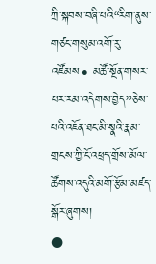ཀྲི་སྐབས་བཞི་པའི“རིག་ནུས་གཙང་གསུམ་འགོ་རུ་འཛོམས• མཚོ་སྔོན་གསར་པར་རམ་འདེགས་བྱེད”ཅེས་པའི་འཇོན་ཐང་མི་སྣའི་རྣམ་གྲངས་ཀྱི་ངོ་འཕྲད་གྲོས་མོལ་ཚོགས་འདུའི་མགོ་རྩོམ་མཛད་སྒོར་ཞུགས།
●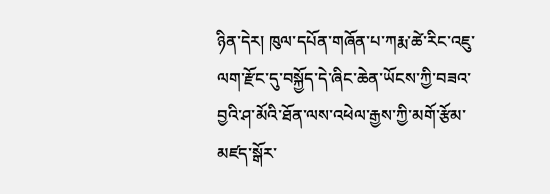ཉིན་དེར། ཁུལ་དཔོན་གཞོན་པ་ཀརྨ་ཚེ་རིང་འཇུ་ལག་རྫོང་དུ་བསྐྱོད་དེ་ཞིང་ཆེན་ཡོངས་ཀྱི་བཟའ་བྱའི་ཤ་མོའི་ཐོན་ལས་འཕེལ་རྒྱས་ཀྱི་མགོ་རྩོམ་མཛད་སྒོར་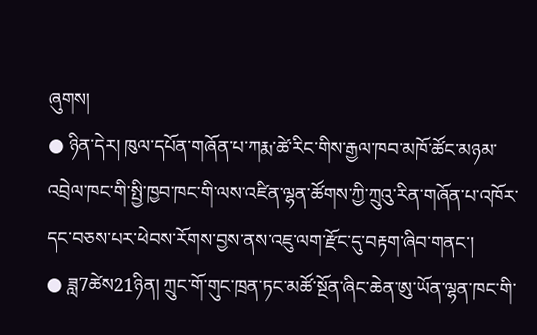ཞུགས།
● ཉིན་དེར། ཁུལ་དཔོན་གཞོན་པ་ཀརྨ་ཚེ་རིང་གིས་རྒྱལ་ཁབ་མཁོ་ཚོང་མཉམ་འབྲེལ་ཁང་གི་སྤྱི་ཁྱབ་ཁང་གི་ལས་འཛིན་ལྷན་ཚོགས་ཀྱི་ཀྲུའུ་རིན་གཞོན་པ་འཁོར་དང་བཅས་པར་ཕེབས་རོགས་བྱས་ནས་འཇུ་ལག་རྫོང་དུ་བརྟག་ཞིབ་གནང་།
● ཟླ7ཚེས21ཉིན། ཀྲུང་གོ་གུང་ཁྲན་ཏང་མཚོ་སྔོན་ཞིང་ཆེན་ཨུ་ཡོན་ལྷན་ཁང་གི་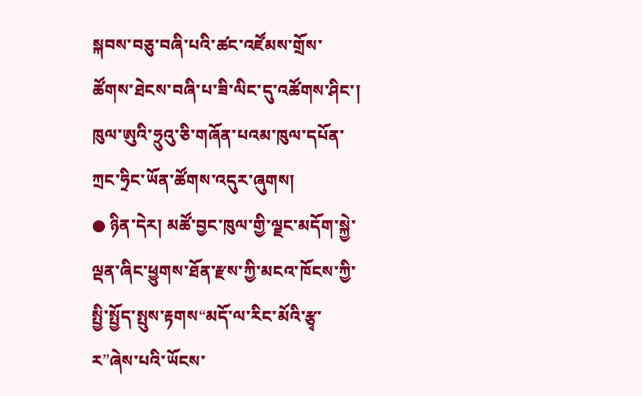སྐབས་བཅུ་བཞི་པའི་ཚང་འཛོམས་གྲོས་ཚོགས་ཐེངས་བཞི་པ་ཟི་ལིང་དུ་འཚོགས་ཤིང་། ཁུལ་ཨུའི་ཧྲུའུ་ཅི་གཞོན་པའམ་ཁུལ་དཔོན་ཀྲང་ཧྲིང་ཡོན་ཚོགས་འདུར་ཞུགས།
● ཉིན་དེར། མཚོ་བྱང་ཁུལ་གྱི་ལྗང་མདོག་སྐྱེ་ལྡན་ཞིང་ཕྱུགས་ཐོན་རྫས་ཀྱི་མངའ་ཁོངས་ཀྱི་སྤྱི་སྤྱོད་སྤུས་རྟགས“མདོ་ལ་རིང་མོའི་རྩྭ་ར”ཞེས་པའི་ཡོངས་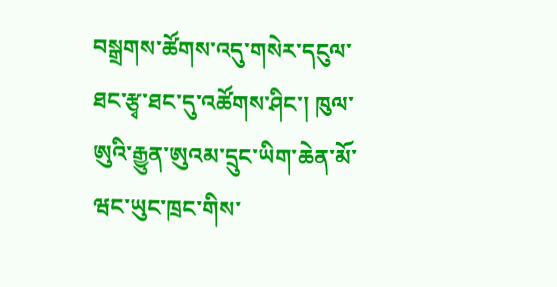བསྒྲགས་ཚོགས་འདུ་གསེར་དངུལ་ཐང་རྩྭ་ཐང་དུ་འཚོགས་ཤིང་། ཁུལ་ཨུའི་རྒྱུན་ཨུའམ་དྲུང་ཡིག་ཆེན་མོ་ཝང་ཡུང་ཁྲང་གིས་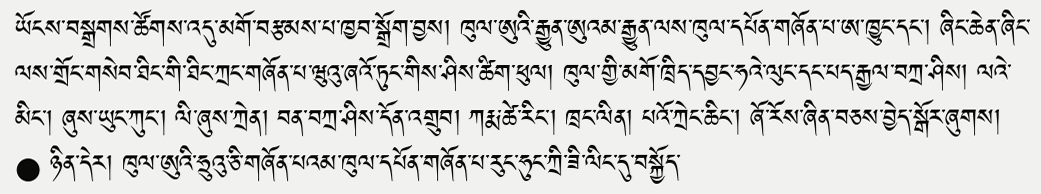ཡོངས་བསྒྲགས་ཚོགས་འདུ་མགོ་བརྩམས་པ་ཁྱབ་སྒྲོག་བྱས། ཁུལ་ཨུའི་རྒྱུན་ཨུའམ་རྒྱུན་ལས་ཁུལ་དཔོན་གཞོན་པ་ཨ་ཁྱུང་དང་། ཞིང་ཆེན་ཞིང་ལས་གྲོང་གསེབ་ཐིང་གི་ཐིང་ཀྲང་གཞོན་པ་ཝུའུ་ཞའོ་ཏུང་གིས་ཤིས་ཚིག་ཕུལ། ཁུལ་གྱི་མགོ་ཁྲིད་དབྱང་ཧའེ་ལུང་དང་པད་རྒྱལ་བཀྲ་ཤིས། ལའེ་མིང་། ཞུས་ཡུང་ཀུང་། ལི་ཞུས་ཀྲེན། བན་བཀྲ་ཤིས་དོན་འགྲུབ། ཀརྨ་ཚེ་རིང་། ཁྲང་ལིན། པའོ་ཀྲེང་ཆིང་། ཞོ་རོས་ཞིན་བཅས་བྱེད་སྒོར་ཞུགས།
● ཉིན་དེར། ཁུལ་ཨུའི་ཧྲུའུ་ཅི་གཞོན་པའམ་ཁུལ་དཔོན་གཞོན་པ་རུང་ཧུང་ཀྲི་ཟི་ལིང་དུ་བསྐྱོད་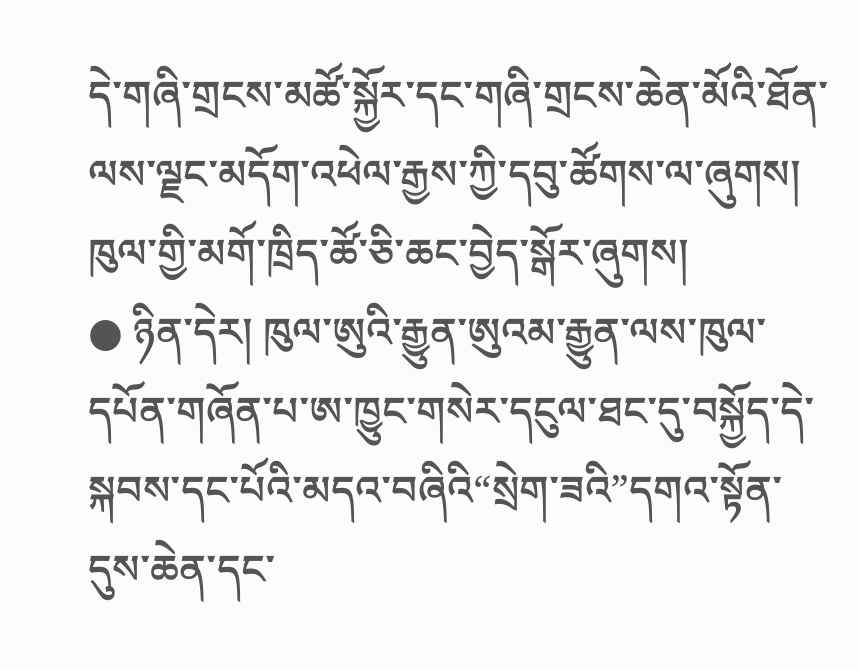དེ་གཞི་གྲངས་མཚོ་སྐྱོར་དང་གཞི་གྲངས་ཆེན་མོའི་ཐོན་ལས་ལྗང་མདོག་འཕེལ་རྒྱས་ཀྱི་དབུ་ཚོགས་ལ་ཞུགས། ཁུལ་གྱི་མགོ་ཁྲིད་ཚོ་ཅི་ཆང་བྱེད་སྒོར་ཞུགས།
● ཉིན་དེར། ཁུལ་ཨུའི་རྒྱུན་ཨུའམ་རྒྱུན་ལས་ཁུལ་དཔོན་གཞོན་པ་ཨ་ཁྱུང་གསེར་དངུལ་ཐང་དུ་བསྐྱོད་དེ་སྐབས་དང་པོའི་མདའ་བཞིའི“སྲེག་ཟའི”དགའ་སྟོན་དུས་ཆེན་དང་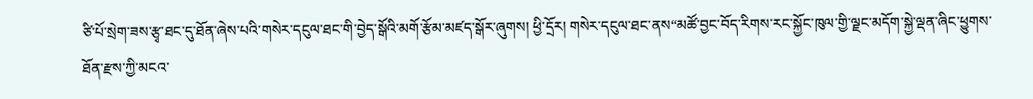ཙི་པོ་སྲེག་ཟས་རྩྭ་ཐང་དུ་ཐོན་ཞེས་པའི་གསེར་དངུལ་ཐང་གི་བྱེད་སྒོའི་མགོ་རྩོམ་མཛད་སྒོར་ཞུགས། ཕྱི་དྲོར། གསེར་དངུལ་ཐང་ནས“མཚོ་བྱང་བོད་རིགས་རང་སྐྱོང་ཁུལ་གྱི་ལྗང་མདོག་སྐྱེ་ལྡན་ཞིང་ཕྱུགས་ཐོན་རྫས་ཀྱི་མངའ་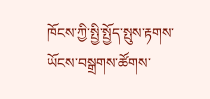ཁོངས་ཀྱི་སྤྱི་སྤྱོད་སྤུས་རྟགས་ཡོངས་བསྒྲགས་ཚོགས་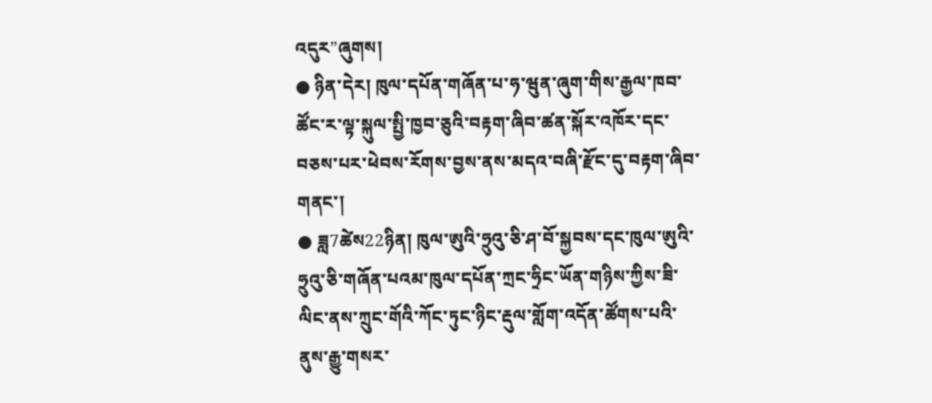འདུར”ཞུགས།
● ཉིན་དེར། ཁུལ་དཔོན་གཞོན་པ་ཧ་ཝུན་ཞུག་གིས་རྒྱལ་ཁབ་ཚོང་ར་ལྟ་སྐུལ་སྤྱི་ཁྱབ་ཅུའི་བརྟག་ཞིབ་ཚན་སྐོར་འཁོར་དང་བཅས་པར་ཕེབས་རོགས་བྱས་ནས་མདའ་བཞི་རྫོང་དུ་བརྟག་ཞིབ་གནང་།
● ཟླ7ཚེས22ཉིན། ཁུལ་ཨུའི་ཧྲུའུ་ཅི་ཤ་བོ་སྐྱབས་དང་ཁུལ་ཨུའི་ཧྲུའུ་ཅི་གཞོན་པའམ་ཁུལ་དཔོན་ཀྲང་ཧྲིང་ཡོན་གཉིས་ཀྱིས་ཟི་ལིང་ནས་ཀྲུང་གོའི་ཀོང་ཏུང་ཉིང་རྡུལ་གློག་འདོན་ཚོགས་པའི་ནུས་རྒྱུ་གསར་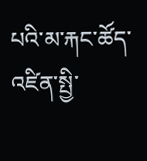པའི་མ་རྐང་ཚོད་འཛིན་སྤྱི་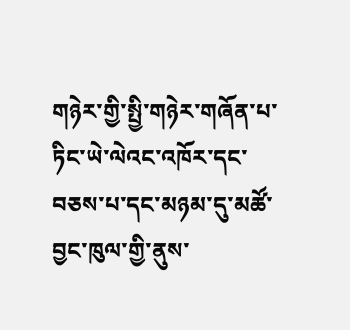གཉེར་གྱི་སྤྱི་གཉེར་གཞོན་པ་ཏིང་ཡེ་ལེའང་འཁོར་དང་བཅས་པ་དང་མཉམ་དུ་མཚོ་བྱང་ཁུལ་གྱི་ནུས་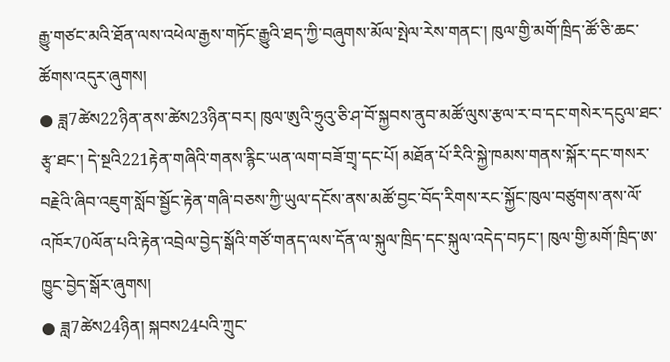རྒྱུ་གཙང་མའི་ཐོན་ལས་འཕེལ་རྒྱས་གཏོང་རྒྱུའི་ཐད་ཀྱི་བཞུགས་མོལ་སྤེལ་རེས་གནང་། ཁུལ་གྱི་མགོ་ཁྲིད་ཚོ་ཅི་ཆང་ཚོགས་འདུར་ཞུགས།
● ཟླ7ཚེས22ཉིན་ནས་ཚེས23ཉིན་བར། ཁུལ་ཨུའི་ཧྲུའུ་ཅི་ཤ་བོ་སྐྱབས་ནུབ་མཚོ་ལུས་རྩལ་ར་བ་དང་གསེར་དངུལ་ཐང་རྩྭ་ཐང་། དེ་སྔའི221རྟེན་གཞིའི་གནས་རྙིང་ཡན་ལག་བཟོ་གྲྭ་དང་པོ། མཐོན་པོ་རིའི་སྐྱེ་ཁམས་གནས་སྐོར་དང་གསར་བརྗེའི་ཞིབ་འཇུག་སློབ་སྦྱོང་རྟེན་གཞི་བཅས་ཀྱི་ཡུལ་དངོས་ནས་མཚོ་བྱང་བོད་རིགས་རང་སྐྱོང་ཁུལ་བཙུགས་ནས་ལོ་འཁོར70ལོན་པའི་རྟེན་འབྲེལ་བྱེད་སྒོའི་གཙོ་གནད་ལས་དོན་ལ་སྐུལ་ཁྲིད་དང་སྐུལ་འདེད་བཏང་། ཁུལ་གྱི་མགོ་ཁྲིད་ཨ་ཁྱུང་བྱེད་སྒོར་ཞུགས།
● ཟླ7ཚེས24ཉིན། སྐབས24པའི་ཀྲུང་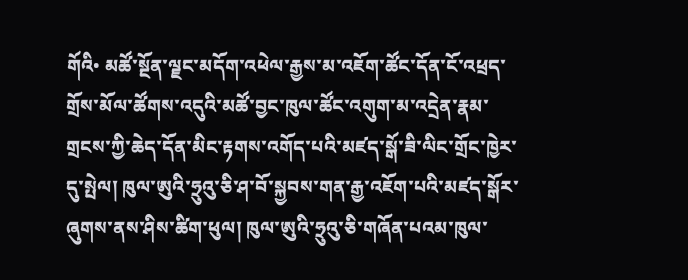གོའི• མཚོ་སྔོན་ལྗང་མདོག་འཕེལ་རྒྱས་མ་འཇོག་ཚོང་དོན་ངོ་འཕྲད་གྲོས་མོལ་ཚོགས་འདུའི་མཚོ་བྱང་ཁུལ་ཚོང་འགུག་མ་འདྲེན་རྣམ་གྲངས་ཀྱི་ཆེད་དོན་མིང་རྟགས་འགོད་པའི་མཛད་སྒོ་ཟི་ལིང་གྲོང་ཁྱེར་དུ་སྤེལ། ཁུལ་ཨུའི་ཧྲུའུ་ཅི་ཤ་བོ་སྐྱབས་གན་རྒྱ་འཇོག་པའི་མཛད་སྒོར་ཞུགས་ནས་ཤིས་ཚིག་ཕུལ། ཁུལ་ཨུའི་ཧྲུའུ་ཅི་གཞོན་པའམ་ཁུལ་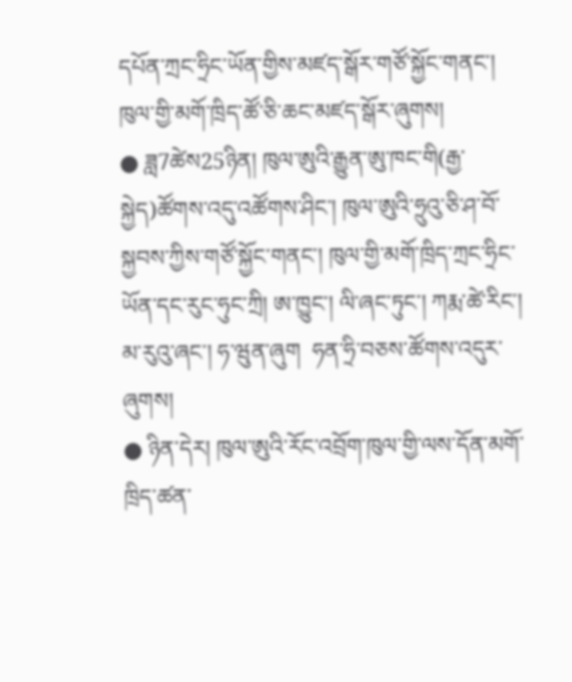དཔོན་ཀྲང་ཧྲིང་ཡོན་གྱིས་མཛད་སྒོར་གཙོ་སྐྱོང་གནང་། ཁུལ་གྱི་མགོ་ཁྲིད་ཚོ་ཅི་ཆང་མཛད་སྒོར་ཞུགས།
● ཟླ7ཚེས25ཉིན། ཁུལ་ཨུའི་རྒྱུན་ཨུ་ཁང་གི(རྒྱ་སྐྱེད)ཚོགས་འདུ་འཚོགས་ཤིང་། ཁུལ་ཨུའི་ཧྲུའུ་ཅི་ཤ་བོ་སྐྱབས་ཀྱིས་གཙོ་སྐྱོང་གནང་། ཁུལ་གྱི་མགོ་ཁྲིད་ཀྲང་ཧྲིང་ཡོན་དང་རུང་ཧུང་ཀྲི། ཨ་ཁྱུང་། ལི་ཞང་ཏུང་། ཀརྨ་ཚེ་རིང་། མ་རུའུ་ཞང་། ཧ་ཝུན་ཞུག  ཧན་ཧྲི་བཅས་ཚོགས་འདུར་ཞུགས།
● ཉིན་དེར། ཁུལ་ཨུའི་རོང་འབྲོག་ཁུལ་གྱི་ལས་དོན་མགོ་ཁྲིད་ཚན་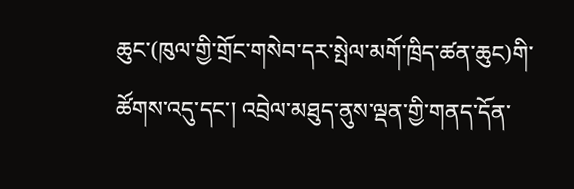ཆུང་(ཁུལ་གྱི་གྲོང་གསེབ་དར་སྤེལ་མགོ་ཁྲིད་ཚན་ཆུང)གི་ཚོགས་འདུ་དང་། འབྲེལ་མཐུད་ནུས་ལྡན་གྱི་གནད་དོན་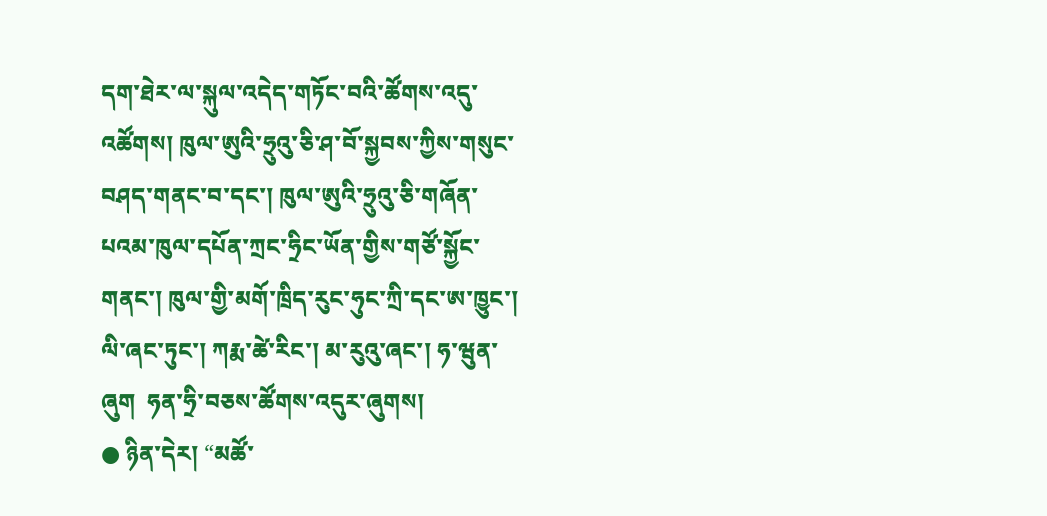དག་ཐེར་ལ་སྐུལ་འདེད་གཏོང་བའི་ཚོགས་འདུ་འཚོགས། ཁུལ་ཨུའི་ཧྲུའུ་ཅི་ཤ་བོ་སྐྱབས་ཀྱིས་གསུང་བཤད་གནང་བ་དང་། ཁུལ་ཨུའི་ཧྲུའུ་ཅི་གཞོན་པའམ་ཁུལ་དཔོན་ཀྲང་ཧྲིང་ཡོན་གྱིས་གཙོ་སྐྱོང་གནང་། ཁུལ་གྱི་མགོ་ཁྲིད་རུང་ཧུང་ཀྲི་དང་ཨ་ཁྱུང་། ལི་ཞང་ཏུང་། ཀརྨ་ཚེ་རིང་། མ་རུའུ་ཞང་། ཧ་ཝུན་ཞུག  ཧན་ཧྲི་བཅས་ཚོགས་འདུར་ཞུགས།
● ཉིན་དེར། “མཚོ་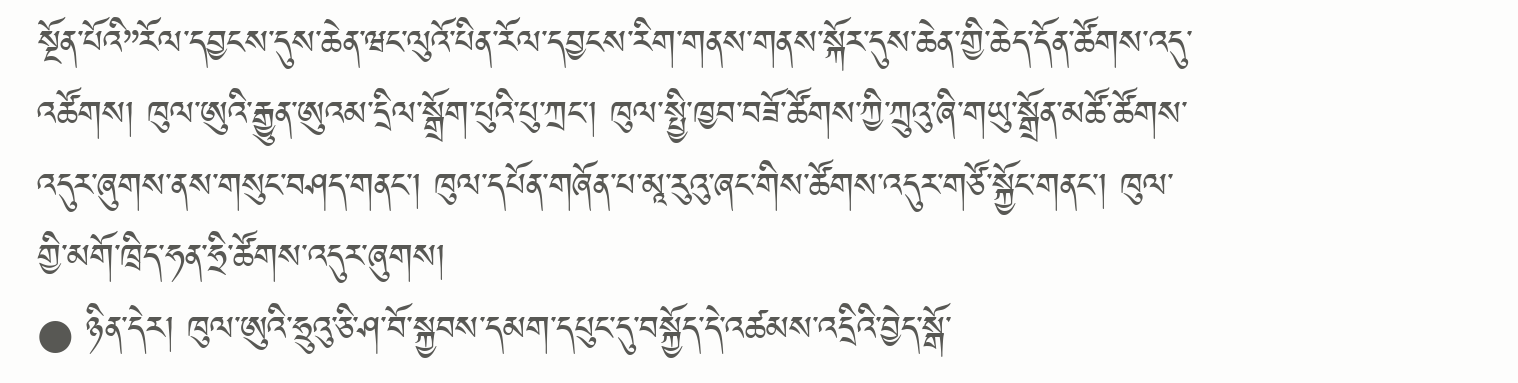སྔོན་པོའི”རོལ་དབྱངས་དུས་ཆེན་ཝང་ལུའོ་པིན་རོལ་དབྱངས་རིག་གནས་གནས་སྐོར་དུས་ཆེན་གྱི་ཆེད་དོན་ཚོགས་འདུ་འཚོགས། ཁུལ་ཨུའི་རྒྱུན་ཨུའམ་དྲིལ་སྒྲོག་པུའི་པུ་ཀྲང་། ཁུལ་སྤྱི་ཁྱབ་བཟོ་ཚོགས་ཀྱི་ཀྲུའུ་ཞི་གཡུ་སྒྲོན་མཚོ་ཚོགས་འདུར་ཞུགས་ནས་གསུང་བཤད་གནང་། ཁུལ་དཔོན་གཞོན་པ་མཱ་རུའུ་ཞང་གིས་ཚོགས་འདུར་གཙོ་སྐྱོང་གནང་། ཁུལ་གྱི་མགོ་ཁྲིད་ཧན་ཧྲི་ཚོགས་འདུར་ཞུགས།
● ཉིན་དེར། ཁུལ་ཨུའི་ཧྲུའུ་ཅི་ཤ་བོ་སྐྱབས་དམག་དཔུང་དུ་བསྐྱོད་དེ་འཚམས་འདྲིའི་བྱེད་སྒོ་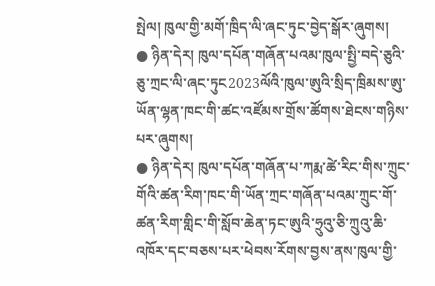སྤེལ། ཁུལ་གྱི་མགོ་ཁྲིད་ལི་ཞང་ཏུང་བྱེད་སྒོར་ཞུགས།
● ཉིན་དེར། ཁུལ་དཔོན་གཞོན་པའམ་ཁུལ་སྤྱི་བདེ་ཅུའི་ཅུ་ཀྲང་ལི་ཞང་ཏུང2023ལོའི་ཁུལ་ཨུའི་སྲིད་ཁྲིམས་ཨུ་ཡོན་ལྷན་ཁང་གི་ཚང་འཛོམས་གྲོས་ཚོགས་ཐེངས་གཉིས་པར་ཞུགས།
● ཉིན་དེར། ཁུལ་དཔོན་གཞོན་པ་ཀརྨ་ཚེ་རིང་གིས་ཀྲུང་གོའི་ཚན་རིག་ཁང་གི་ཡོན་ཀྲང་གཞོན་པའམ་ཀྲུང་གོ་ཚན་རིག་གླིང་གི་སློབ་ཆེན་ཏང་ཨུའི་ཧྲུའུ་ཅི་ཀྲུའུ་ཆི་འཁོར་དང་བཅས་པར་ཕེབས་རོགས་བྱས་ནས་ཁུལ་གྱི་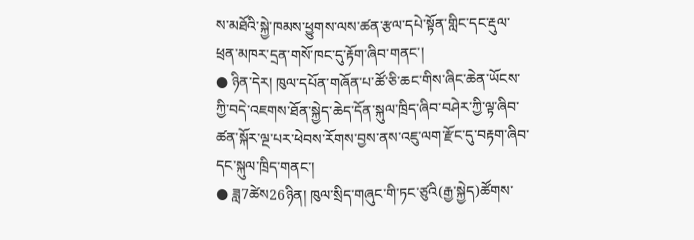ས་མཐོའི་སྐྱེ་ཁམས་ཕྱུགས་ལས་ཚན་རྩལ་དཔེ་སྟོན་གླིང་དང་རྡུལ་ཕྲན་མཁར་དྲན་གསོ་ཁང་དུ་རྟོག་ཞིབ་གནང་།
● ཉིན་དེར། ཁུལ་དཔོན་གཞོན་པ་ཚོ་ཅི་ཆང་གིས་ཞིང་ཆེན་ཡོངས་ཀྱི་བདེ་འཇགས་ཐོན་སྐྱེད་ཆེད་དོན་སྐུལ་ཁྲིད་ཞིབ་བཤེར་ཀྱི་ལྟ་ཞིབ་ཚན་སྐོར་ལྔ་པར་ཕེབས་རོགས་བྱས་ནས་འཇུ་ལག་རྫོང་དུ་བརྟག་ཞིབ་དང་སྐུལ་ཁྲིད་གནང་།
● ཟླ7ཚེས26ཉིན། ཁུལ་སྲིད་གཞུང་གི་ཏང་ཙུའི(རྒྱ་སྐྱེད)ཚོགས་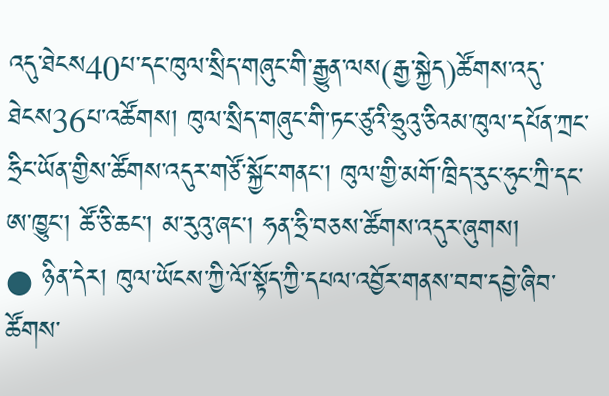འདུ་ཐེངས40པ་དང་ཁུལ་སྲིད་གཞུང་གི་རྒྱུན་ལས(རྒྱ་སྐྱེད)ཚོགས་འདུ་ཐེངས36པ་འཚོགས། ཁུལ་སྲིད་གཞུང་གི་ཏང་ཙུའི་ཧྲུའུ་ཅིའམ་ཁུལ་དཔོན་ཀྲང་ཧྲིང་ཡོན་གྱིས་ཚོགས་འདུར་གཙོ་སྐྱོང་གནང་། ཁུལ་གྱི་མགོ་ཁྲིད་རུང་ཧུང་ཀྲི་དང་ཨ་ཁྱུང་། ཚོ་ཅི་ཆང་། མ་རུའུ་ཞང་། ཧན་ཧྲི་བཅས་ཚོགས་འདུར་ཞུགས།
● ཉིན་དེར། ཁུལ་ཡོངས་ཀྱི་ལོ་སྟོད་ཀྱི་དཔལ་འབྱོར་གནས་བབ་དབྱེ་ཞིབ་ཚོགས་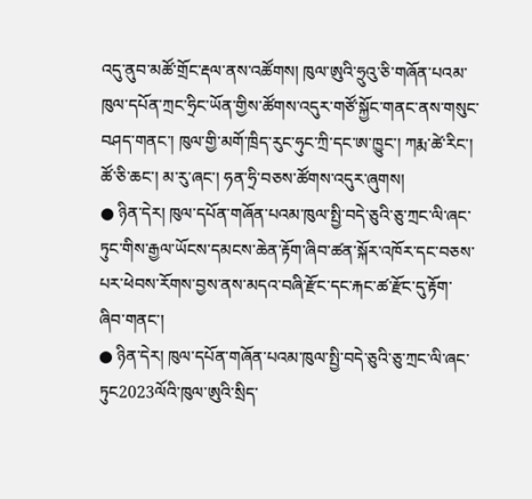འདུ་ནུབ་མཚོ་གྲོང་རྡལ་ནས་འཚོགས། ཁུལ་ཨུའི་ཧྲུའུ་ཅི་གཞོན་པའམ་ཁུལ་དཔོན་ཀྲང་ཧྲིང་ཡོན་གྱིས་ཚོགས་འདུར་གཙོ་སྐྱོང་གནང་ནས་གསུང་བཤད་གནང་། ཁུལ་གྱི་མགོ་ཁྲིད་རུང་ཧུང་ཀྲི་དང་ཨ་ཁྱུང་། ཀརྨ་ཚེ་རིང་། ཚོ་ཅི་ཆང་། མ་རུ་ཞང་། ཧན་ཧྲི་བཅས་ཚོགས་འདུར་ཞུགས།
● ཉིན་དེར། ཁུལ་དཔོན་གཞོན་པའམ་ཁུལ་སྤྱི་བདེ་ཅུའི་ཅུ་ཀྲང་ལི་ཞང་ཏུང་གིས་རྒྱལ་ཡོངས་དམངས་ཆེན་རྟོག་ཞིབ་ཚན་སྐོར་འཁོར་དང་བཅས་པར་ཕེབས་རོགས་བྱས་ནས་མདའ་བཞི་རྫོང་དང་རྐང་ཚ་རྫོང་དུ་རྟོག་ཞིབ་གནང་།
● ཉིན་དེར། ཁུལ་དཔོན་གཞོན་པའམ་ཁུལ་སྤྱི་བདེ་ཅུའི་ཅུ་ཀྲང་ལི་ཞང་ཏུང2023ལོའི་ཁུལ་ཨུའི་སྲིད་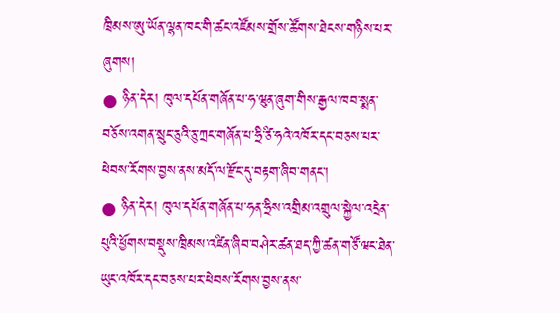ཁྲིམས་ཨུ་ཡོན་ལྷན་ཁང་གི་ཚང་འཛོམས་གྲོས་ཚོགས་ཐེངས་གཉིས་པར་ཞུགས།
● ཉིན་དེར། ཁུལ་དཔོན་གཞོན་པ་ཧ་ཝུན་ཞུག་གིས་རྒྱལ་ཁབ་སྨན་བཅོས་འགན་སྲུང་ཅུའི་ཅུ་ཀྲང་གཞོན་པ་ཧྲི་ཙི་ཧའེ་འཁོར་དང་བཅས་པར་ཕེབས་རོགས་བྱས་ནས་མདོ་ལ་རྫོང་དུ་བརྟག་ཞིབ་གནང་།
● ཉིན་དེར། ཁུལ་དཔོན་གཞོན་པ་ཧན་ཧྲིས་འགྲིམ་འགྲུལ་སྐྱེལ་འདྲེན་པུའི་ཕྱོགས་བསྡུས་ཁྲིམས་འཛིན་ཞིབ་བཤེར་ཚན་ཐད་ཀྱི་ཚན་གཙོ་ཝང་ཐེན་ཡུང་འཁོར་དང་བཅས་པར་ཕེབས་རོགས་བྱས་ནས་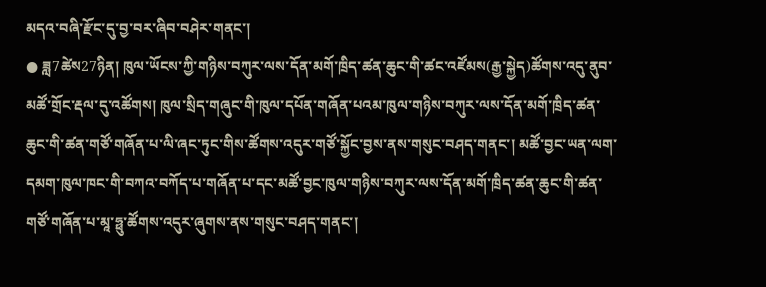མདའ་བཞི་རྫོང་དུ་བྱ་བར་ཞིབ་བཤེར་གནང་།
● ཟླ7ཚེས27ཉིན། ཁུལ་ཡོངས་ཀྱི་གཉིས་བཀུར་ལས་དོན་མགོ་ཁྲིད་ཚན་ཆུང་གི་ཚང་འཛོམས(རྒྱ་སྐྱེད)ཚོགས་འདུ་ནུབ་མཚོ་གྲོང་རྡལ་དུ་འཚོགས། ཁུལ་སྲིད་གཞུང་གི་ཁུལ་དཔོན་གཞོན་པའམ་ཁུལ་གཉིས་བཀུར་ལས་དོན་མགོ་ཁྲིད་ཚན་ཆུང་གི་ཚན་གཙོ་གཞོན་པ་ལི་ཞང་ཏུང་གིས་ཚོགས་འདུར་གཙོ་སྐྱོང་བྱས་ནས་གསུང་བཤད་གནང་། མཚོ་བྱང་ཡན་ལག་དམག་ཁུལ་ཁང་གི་བཀའ་བཀོད་པ་གཞོན་པ་དང་མཚོ་བྱང་ཁུལ་གཉིས་བཀུར་ལས་དོན་མགོ་ཁྲིད་ཚན་ཆུང་གི་ཚན་གཙོ་གཞོན་པ་མཱ་ཧྥུ་ཚོགས་འདུར་ཞུགས་ནས་གསུང་བཤད་གནང་།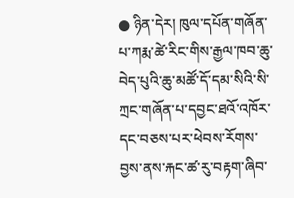● ཉིན་དེར། ཁུལ་དཔོན་གཞོན་པ་ཀརྨ་ཚེ་རིང་གིས་རྒྱལ་ཁབ་ཆུ་བེད་པུའི་ཆུ་མཚོ་དོ་དམ་སིའི་སི་ཀྲང་གཞོན་པ་དབྱང་ཐའོ་འཁོར་དང་བཅས་པར་ཕེབས་རོགས་བྱས་ནས་རྐང་ཚ་རུ་བརྟག་ཞིབ་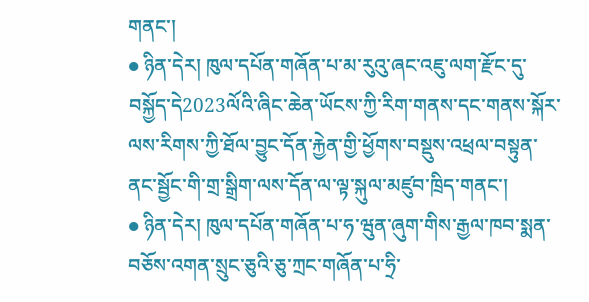གནང་།
● ཉིན་དེར། ཁུལ་དཔོན་གཞོན་པ་མ་རུའུ་ཞང་འཇུ་ལག་རྫོང་དུ་བསྐྱོད་དེ2023ལོའི་ཞིང་ཆེན་ཡོངས་ཀྱི་རིག་གནས་དང་གནས་སྐོར་ལས་རིགས་ཀྱི་ཐོལ་བྱུང་དོན་རྐྱེན་གྱི་ཕྱོགས་བསྡུས་འཕྲལ་བསྟུན་ནང་སྦྱོང་གི་གྲ་སྒྲིག་ལས་དོན་ལ་ལྟ་སྐུལ་མཛུབ་ཁྲིད་གནང་།
● ཉིན་དེར། ཁུལ་དཔོན་གཞོན་པ་ཧ་ཝུན་ཞུག་གིས་རྒྱལ་ཁབ་སྨན་བཅོས་འགན་སྲུང་ཅུའི་ཅུ་ཀྲང་གཞོན་པ་ཧྲི་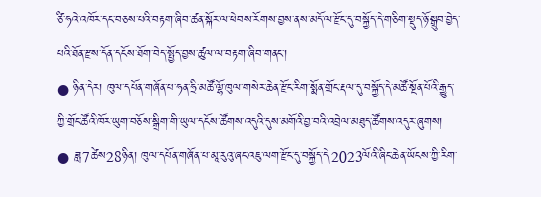ཙི་ཧའེ་འཁོར་དང་བཅས་པའི་བརྟག་ཞིབ་ཚན་སྐོར་ལ་ཕེབས་རོགས་བྱས་ནས་མདོ་ལ་རྫོང་དུ་བསྐྱོད་དེ་གཅིག་སྡུད་ཉོ་སྒྲུབ་བྱེད་པའི་ཐོན་རྫས་དོན་དངོས་ཐོག་བེད་སྤྱོད་བྱས་ཚུལ་ལ་བརྟག་ཞིབ་གནང་།
● ཉིན་དེར། ཁུལ་དཔོན་གཞོན་པ་ཧན་ཧྲི་མཚོ་ལྷོ་ཁུལ་གསེར་ཆེན་རྫོང་རིག་སྨོན་གྲོང་རྡལ་དུ་བསྐྱོད་དེ་མཚོ་སྔོན་པོའི་རྒྱུད་ཀྱི་གྲོང་ཚོའི་ཁོར་ཡུག་བཅོས་སྒྲིག་གི་ཡུལ་དངོས་ཚོགས་འདུའི་དུས་མགོའི་བྱ་བའི་འབྲེལ་མཐུད་ཚོགས་འདུར་ཞུགས།
● ཟླ7ཚེས28ཉིན། ཁུལ་དཔོན་གཞོན་པ་མཱ་རུའུ་ཞང་འཇུ་ལག་རྫོང་དུ་བསྐྱོད་དེ2023ལོའི་ཞིང་ཆེན་ཡོངས་ཀྱི་རིག་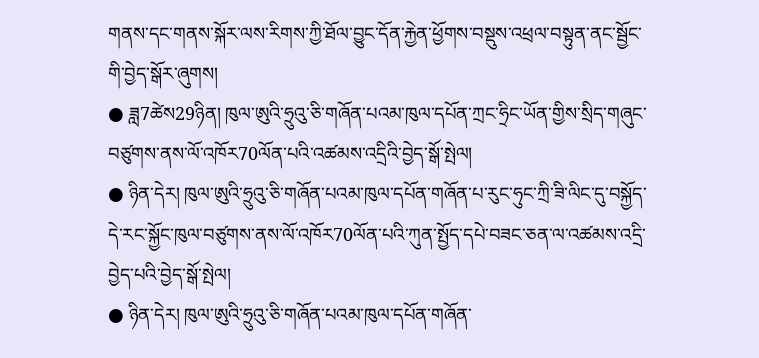གནས་དང་གནས་སྐོར་ལས་རིགས་ཀྱི་ཐོལ་བྱུང་དོན་རྐྱེན་ཕྱོགས་བསྡུས་འཕྲལ་བསྟུན་ནང་སྦྱོང་གི་བྱེད་སྒོར་ཞུགས།
● ཟླ7ཚེས29ཉིན། ཁུལ་ཨུའི་ཧྲུའུ་ཅི་གཞོན་པའམ་ཁུལ་དཔོན་ཀྲང་ཧྲིང་ཡོན་གྱིས་སྲིད་གཞུང་བཙུགས་ནས་ལོ་འཁོར70ལོན་པའི་འཚམས་འདྲིའི་བྱེད་སྒོ་སྤེལ།
● ཉིན་དེར། ཁུལ་ཨུའི་ཧྲུའུ་ཅི་གཞོན་པའམ་ཁུལ་དཔོན་གཞོན་པ་རུང་ཧུང་ཀྲི་ཟི་ལིང་དུ་བསྐྱོད་དེ་རང་སྐྱོང་ཁུལ་བཙུགས་ནས་ལོ་འཁོར70ལོན་པའི་ཀུན་སྤྱོད་དཔེ་བཟང་ཅན་ལ་འཚམས་འདྲི་བྱེད་པའི་བྱེད་སྒོ་སྤེལ།
● ཉིན་དེར། ཁུལ་ཨུའི་ཧྲུའུ་ཅི་གཞོན་པའམ་ཁུལ་དཔོན་གཞོན་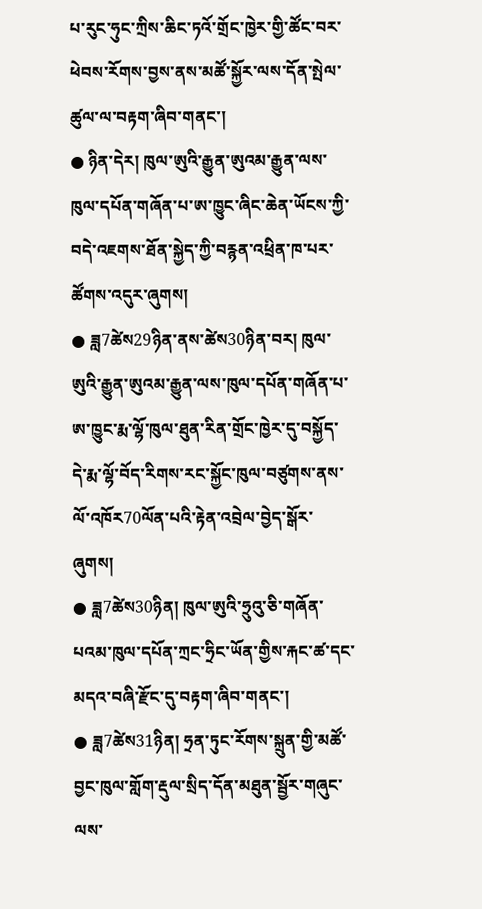པ་རུང་ཧུང་ཀྲིས་ཆིང་ཏའོ་གྲོང་ཁྱེར་གྱི་ཚོང་བར་ཕེབས་རོགས་བྱས་ནས་མཚོ་སྐྱོར་ལས་དོན་སྤེལ་ཚུལ་ལ་བརྟག་ཞིབ་གནང་།
● ཉིན་དེར། ཁུལ་ཨུའི་རྒྱུན་ཨུའམ་རྒྱུན་ལས་ཁུལ་དཔོན་གཞོན་པ་ཨ་ཁྱུང་ཞིང་ཆེན་ཡོངས་ཀྱི་བདེ་འཇགས་ཐོན་སྐྱེད་ཀྱི་བརྙན་འཕྲིན་ཁ་པར་ཚོགས་འདུར་ཞུགས།
● ཟླ7ཚེས29ཉིན་ནས་ཚེས30ཉིན་བར། ཁུལ་ཨུའི་རྒྱུན་ཨུའམ་རྒྱུན་ལས་ཁུལ་དཔོན་གཞོན་པ་ཨ་ཁྱུང་རྨ་ལྷོ་ཁུལ་ཐུན་རིན་གྲོང་ཁྱེར་དུ་བསྐྱོད་དེ་རྨ་ལྷོ་བོད་རིགས་རང་སྐྱོང་ཁུལ་བཙུགས་ནས་ལོ་འཁོར70ལོན་པའི་རྟེན་འབྲེལ་བྱེད་སྒོར་ཞུགས།
● ཟླ7ཚེས30ཉིན། ཁུལ་ཨུའི་ཧྲུའུ་ཅི་གཞོན་པའམ་ཁུལ་དཔོན་ཀྲང་ཧྲིང་ཡོན་གྱིས་རྐང་ཚ་དང་མདའ་བཞི་རྫོང་དུ་བརྟག་ཞིབ་གནང་།
● ཟླ7ཚེས31ཉིན། ཧྲན་ཏུང་རོགས་སྐྲུན་གྱི་མཚོ་བྱང་ཁུལ་གློག་རྡུལ་སྲིད་དོན་མཐུན་སྦྱོར་གཞུང་ལས་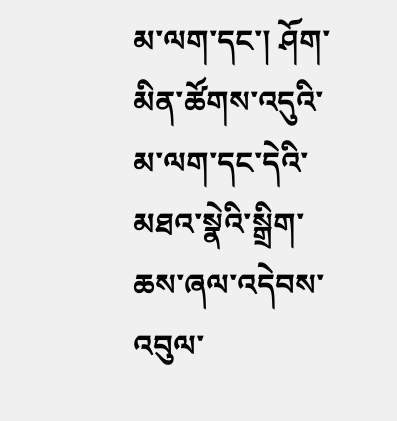མ་ལག་དང་། ཤོག་མིན་ཚོགས་འདུའི་མ་ལག་དང་དེའི་མཐའ་སྣེའི་སྒྲིག་ཆས་ཞལ་འདེབས་འབུལ་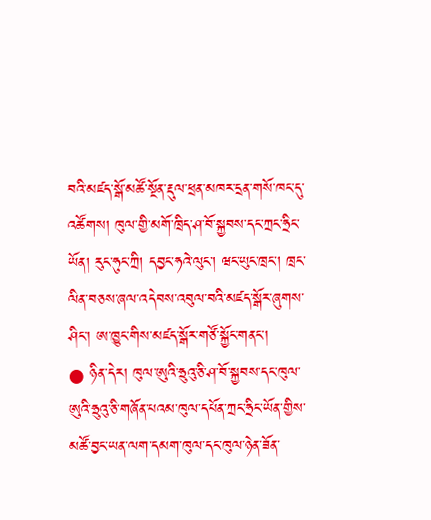བའི་མཛད་སྒོ་མཚོ་སྔོན་རྡུལ་ཕྲན་མཁར་དྲན་གསོ་ཁང་དུ་འཚོགས། ཁུལ་གྱི་མགོ་ཁྲིད་ཤ་བོ་སྐྱབས་དང་ཀྲང་ཧྲིང་ཡོན། རུང་ཧུང་ཀྲི། དབྱང་ཧའེ་ལུང་། ཝང་ཡུང་ཁྲང་། ཁྲང་ལིན་བཅས་ཞལ་འདེབས་འབུལ་བའི་མཛད་སྒོར་ཞུགས་ཤིང་། ཨ་ཁྱུང་གིས་མཛད་སྒོར་གཙོ་སྐྱོང་གནང་།
● ཉིན་དེར། ཁུལ་ཨུའི་ཧྲུའུ་ཅི་ཤ་བོ་སྐྱབས་དང་ཁུལ་ཨུའི་ཧྲུའུ་ཅི་གཞོན་པའམ་ཁུལ་དཔོན་ཀྲང་ཧྲིང་ཡོན་གྱིས་མཚོ་བྱང་ཡན་ལག་དམག་ཁུལ་དང་ཁུལ་ཉེན་ཟོན་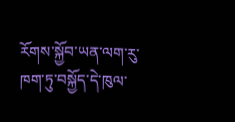རོགས་སྐྱོབ་ཡན་ལག་རུ་ཁག་ཏུ་བསྐྱོད་དེ་ཁུལ་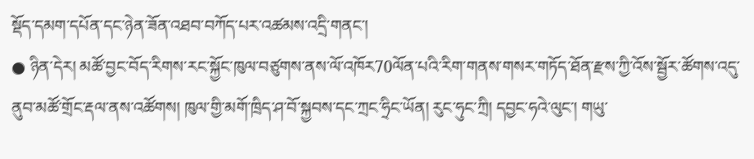སྡོད་དམག་དཔོན་དང་ཉེན་ཟོན་འཐབ་བཀོད་པར་འཚམས་འདྲི་གནང་།
● ཉིན་དེར། མཚོ་བྱང་བོད་རིགས་རང་སྐྱོང་ཁུལ་བཙུགས་ནས་ལོ་འཁོར70ལོན་པའི་རིག་གནས་གསར་གཏོད་ཐོན་རྫས་ཀྱི་འོས་སྦྱོར་ཚོགས་འདུ་ནུབ་མཚོ་གྲོང་རྡལ་ནས་འཚོགས། ཁུལ་གྱི་མགོ་ཁྲིད་ཤ་བོ་སྐྱབས་དང་ཀྲང་ཧྲིང་ཡོན། རུང་ཧུང་ཀྲི། དབྱང་ཧའེ་ལུང་། གཡུ་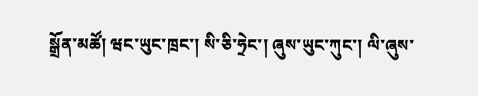སྒྲོན་མཚོ། ཝང་ཡུང་ཁྲང་། སི་ཅི་ཧྲེང་། ཞུས་ཡུང་ཀུང་། ལི་ཞུས་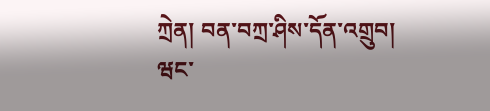ཀྲེན། བན་བཀྲ་ཤིས་དོན་འགྲུབ། ཝང་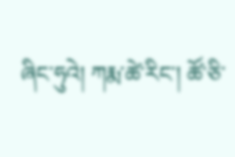ཞིང་ཧུའེ། ཀརྨ་ཚེ་རིང་། ཚོ་ཅི་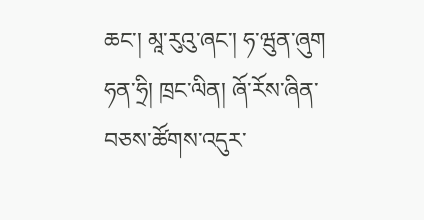ཆང་། མཱ་རུའུ་ཞང་། ཧ་ཝུན་ཞུག  ཧན་ཧྲི། ཁྲང་ལིན། ཞོ་རོས་ཞིན་བཅས་ཚོགས་འདུར་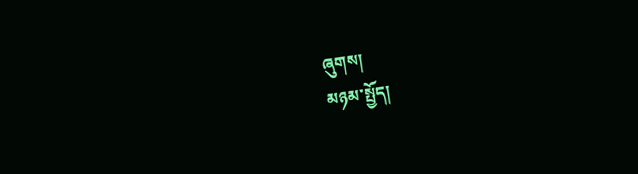ཞུགས།
མཉམ་སྤྱོད།